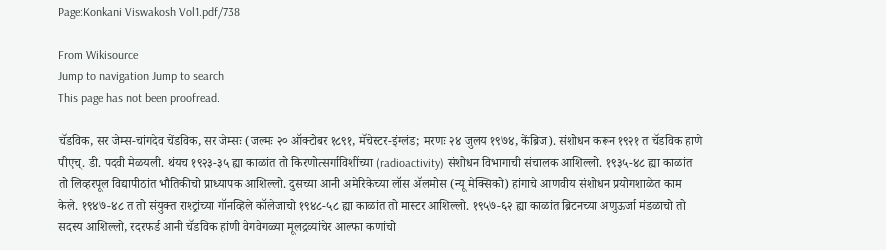Page:Konkani Viswakosh Vol1.pdf/738

From Wikisource
Jump to navigation Jump to search
This page has not been proofread.

चॅडविक, सर जेम्स-चांगदेव चेंडविक, सर जेम्सः (जल्मः २० ऑक्टोबर १८९१, मॅचेस्टर-इंग्लंड; मरणः २४ जुलय १९७४, केंब्रिज). संशोधन करून १९२१ त चॅडविक हाणे पीएच्. डी. पदवी मेळयली. थंयच १९२३-३५ ह्या काळांत तो किरणोत्सर्गाविशींच्या (radioactivity) संशोधन विभागाची संचालक आशिल्लो. १९३५-४८ ह्या काळांत तो लिव्हरपूल विद्यापीठांत भौतिकीचो प्राध्यापक आशिल्लो. दुसच्या आनी अमेरिकेच्या लॉस ॲलमोस (न्यू मेक्सिको) हांगाचे आणवीय संशोधन प्रयोगशाळेत काम केले. १९४७-४८ त तो संयुक्त राश्ट्रांच्या गॉनव्हिले कॉलेजाचो १९४८-५८ ह्या काळांत तो मास्टर आशिल्लो. १९५७-६२ ह्या काळांत ब्रिटनच्या अणुऊर्जा मंडळाचो तो सदस्य आशिल्लो, रदरफर्ड आनी चॅडविक हांणी वेगवेगळ्या मूलद्रव्यांचेर आल्फा कणांचो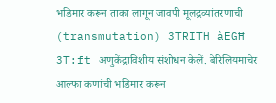भडिमार करून ताका लागून जावपी मूलद्रव्यांतरणाची (transmutation) 3TRITH àEGĦ 3T:ft अणुकेंद्राविशीय संशोधन केलें. बेरिलियमाचेर आल्फा कणांची भडिमार करून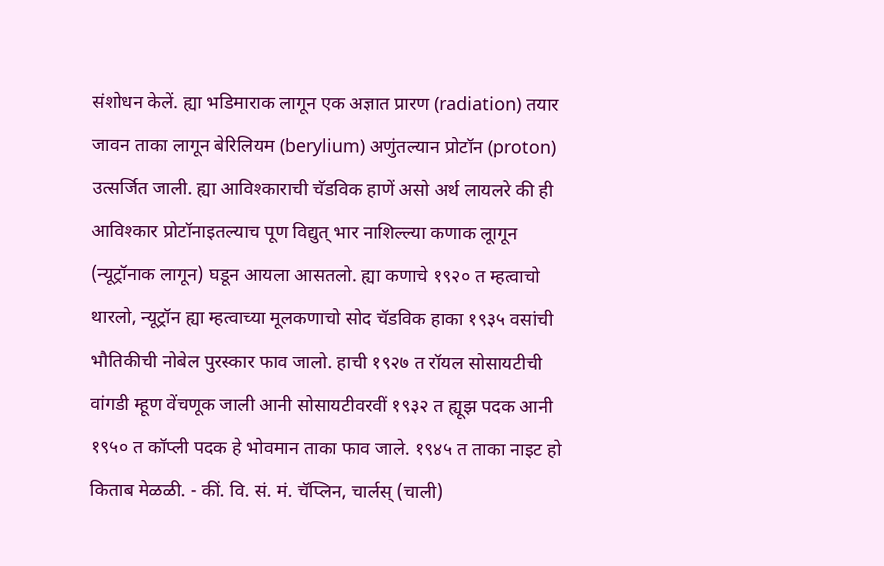संशोधन केलें. ह्या भडिमाराक लागून एक अज्ञात प्रारण (radiation) तयार जावन ताका लागून बेरिलियम (berylium) अणुंतल्यान प्रोटॉन (proton) उत्सर्जित जाली. ह्या आविश्काराची चॅडविक हाणें असो अर्थ लायलरे की ही आविश्कार प्रोटॉनाइतल्याच पूण विद्युत् भार नाशिल्ल्या कणाक लूागून (न्यूट्रॉनाक लागून) घडून आयला आसतलो. ह्या कणाचे १९२० त म्हत्वाचो थारलो, न्यूट्रॉन ह्या म्हत्वाच्या मूलकणाचो सोद चॅडविक हाका १९३५ वसांची भौतिकीची नोबेल पुरस्कार फाव जालो. हाची १९२७ त रॉयल सोसायटीची वांगडी म्हूण वेंचणूक जाली आनी सोसायटीवरवीं १९३२ त ह्यूझ पदक आनी १९५० त कॉप्ली पदक हे भोवमान ताका फाव जाले. १९४५ त ताका नाइट हो किताब मेळळी. - कीं. वि. सं. मं. चॅप्लिन, चार्लस् (चाली)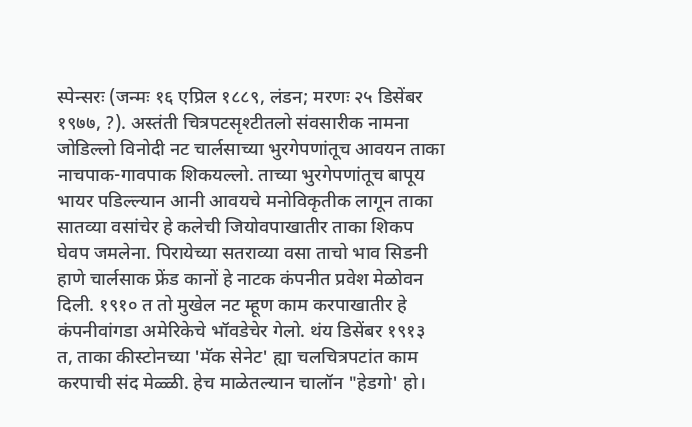स्पेन्सरः (जन्मः १६ एप्रिल १८८९, लंडन; मरणः २५ डिसेंबर १९७७, ?). अस्तंती चित्रपटसृश्टीतलो संवसारीक नामना जोडिल्लो विनोदी नट चार्लसाच्या भुरगेपणांतूच आवयन ताका नाचपाक-गावपाक शिकयल्लो. ताच्या भुरगेपणांतूच बापूय भायर पडिल्ल्यान आनी आवयचे मनोविकृतीक लागून ताका सातव्या वसांचेर हे कलेची जियोवपाखातीर ताका शिकप घेवप जमलेना. पिरायेच्या सतराव्या वसा ताचो भाव सिडनी हाणे चार्लसाक फ्रेंड कानों हे नाटक कंपनीत प्रवेश मेळोवन दिली. १९१० त तो मुखेल नट म्हूण काम करपाखातीर हे कंपनीवांगडा अमेरिकेचे भॉवडेचेर गेलो. थंय डिसेंबर १९१३ त, ताका कीस्टोनच्या 'मॅक सेनेट' ह्या चलचित्रपटांत काम करपाची संद मेळ्ळी. हेच माळेतल्यान चालॉन "हेडगो' हो।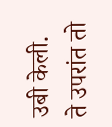उबी केली. ते उपरांत तो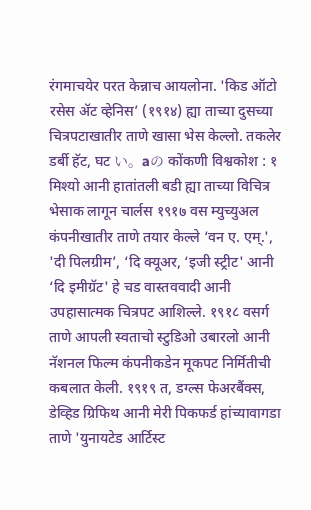रंगमाचयेर परत केन्नाच आयलोना. 'किड ऑटो रसेस ॲट व्हेनिस’ (१९१४) ह्या ताच्या दुसच्या चित्रपटाखातीर ताणे खासा भेस केल्लो. तकलेर डर्बी हॅट, घट い。aの कोंकणी विश्वकोश : १ मिश्यो आनी हातांतली बडी ह्या ताच्या विचित्र भेसाक लागून चार्लस १९१७ वस म्युच्युअल कंपनीखातीर ताणे तयार केल्ले ‘वन ए. एम्.', 'दी पिलग्रीम’, ‘दि क्यूअर, ‘इजी स्ट्रीट' आनी ‘दि इमीग्रॅट' हे चड वास्तववादी आनी उपहासात्मक चित्रपट आशिल्ले. १९१८ वसर्ग ताणे आपली स्वताचो स्टुडिओ उबारलो आनी नॅशनल फिल्म कंपनीकडेन मूकपट निर्मितीची कबलात केली. १९१९ त, डग्ल्स फेअरबैंक्स, डेव्हिड ग्रिफिथ आनी मेरी पिकफर्ड हांच्यावागडा ताणे 'युनायटेड आर्टिस्ट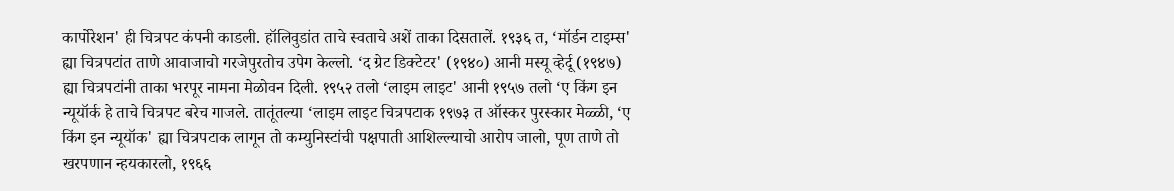कार्पोरेशन' ही चित्रपट कंपनी काडली. हॉलिवुडांत ताचे स्वताचे अशें ताका दिसतालें. १९३६ त, ‘मॉर्डन टाइम्स' ह्या चित्रपटांत ताणे आवाजाचो गरजेपुरतोच उपेग केल्लो. ‘द ग्रेट डिक्टेटर' (१९४०) आनी मस्यू व्हेर्दू (१९४७) ह्या चित्रपटांनी ताका भरपूर नामना मेळोवन दिली. १९५२ तलो ‘लाइम लाइट' आनी १९५७ तलो ‘ए किंग इन न्यूयॉर्क हे ताचे चित्रपट बरेच गाजले. तातूंतल्या ‘लाइम लाइट चित्रपटाक १९७३ त ऑस्कर पुरस्कार मेळ्ळी, ‘ए किंग इन न्यूयॉक' ह्या चित्रपटाक लागून तो कम्युनिस्टांची पक्षपाती आशिल्ल्याचो आरोप जालो, पूण ताणे तो खरपणान न्हयकारलो, १९६६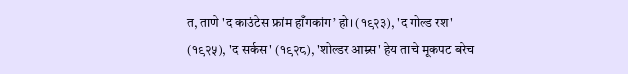त, ताणे 'द काउंटेस फ्रांम हाँगकांग’ हो। (१९२३), 'द गोल्ड रश' (१९२५), 'द सर्कस' (१९२८), 'शोल्डर आम्र्स' हेय ताचे मूकपट बरेच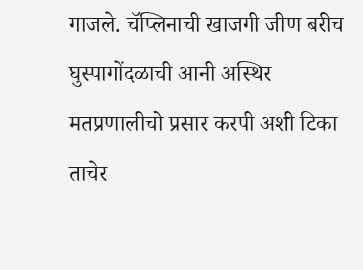गाजले. चॅप्लिनाची खाजगी जीण बरीच घुस्पागोंदळाची आनी अस्थिर मतप्रणालीचो प्रसार करपी अशी टिका ताचेर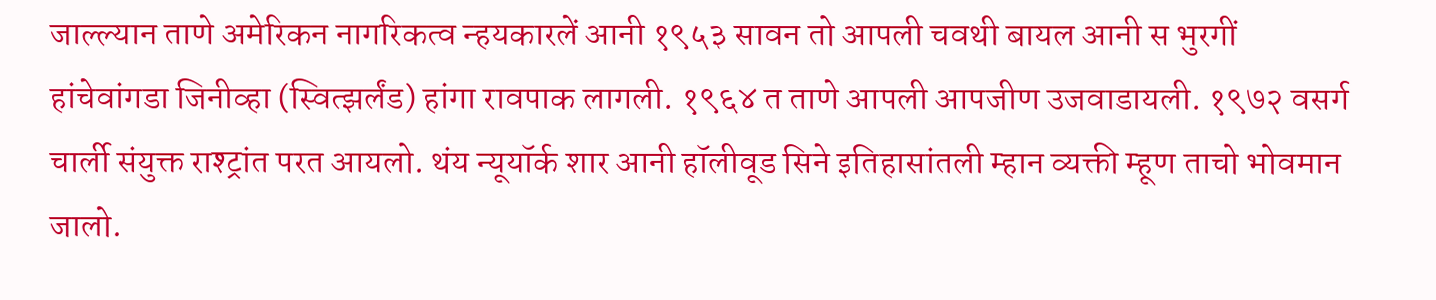जाल्ल्यान ताणे अमेरिकन नागरिकत्व न्हयकारलें आनी १९५३ सावन तो आपली चवथी बायल आनी स भुरगीं हांचेवांगडा जिनीव्हा (स्वित्झर्लंड) हांगा रावपाक लागली. १९६४ त ताणे आपली आपजीण उजवाडायली. १९७२ वसर्ग चार्ली संयुक्त राश्ट्रांत परत आयलो. थंय न्यूयॉर्क शार आनी हॉलीवूड सिने इतिहासांतली म्हान व्यक्ती म्हूण ताचो भोवमान जालो.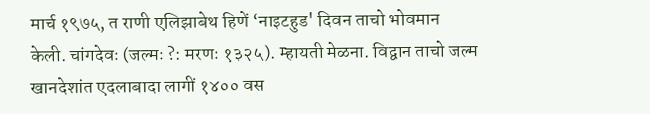मार्च १९७५, त राणी एलिझाबेथ हिणें ‘नाइटहुड' दिवन ताचो भोवमान केली. चांगदेवः (जल्मः ?: मरणः १३२५). म्हायती मेळना. विद्वान ताचो जल्म खानदेशांत एदलाबादा लागीं १४०० वस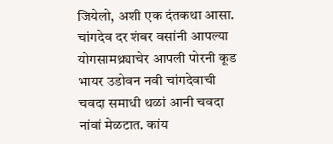जियेलो, अशी एक दंतकथा आसा. चांगदेव दर शंबर वसांनी आपल्या योगसामथ्र्याचेर आपली पोरनी कूड भायर उडोवन नवी चांगदेवाची चवदा समाधी थळां आनी चवदा नांवां मेळटात. कांय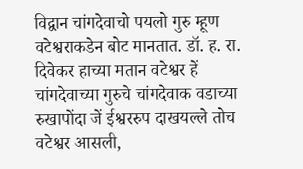विद्वान चांगदेवाचो पयलो गुरु म्हूण वटेश्वराकडेन बोट मानतात. डॉ. ह. रा. दिवेकर हाच्या मतान वटेश्वर हें चांगदेवाच्या गुरुचे चांगदेवाक वडाच्या रुखापोंदा जें ईश्वररुप दाखयल्ले तोच वटेश्वर आसली,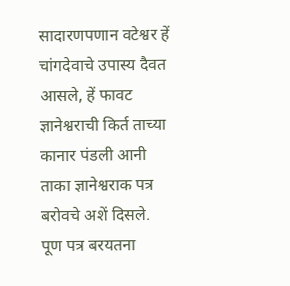सादारणपणान वटेश्वर हें चांगदेवाचे उपास्य दैवत आसले, हें फावट ज्ञानेश्वराची किर्त ताच्या कानार पंडली आनी ताका ज्ञानेश्वराक पत्र बरोवचे अशें दिसले. पूण पत्र बरयतना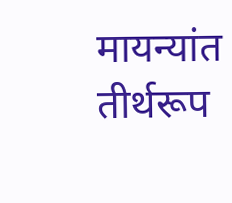मायन्यांत तीर्थरूप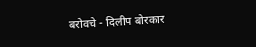बरोवचे - दिलीप बोरकार